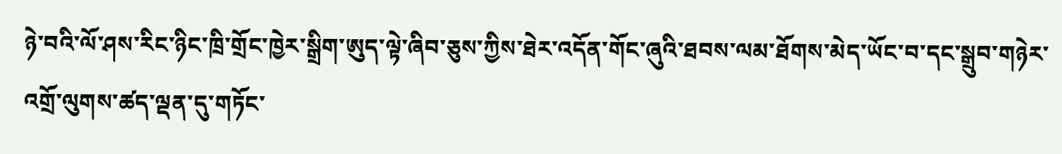ཉེ་བའི་ལོ་ཤས་རིང་ཉིང་ཁྲི་གྲོང་ཁྱེར་སྒྲིག་ཨུད་ལྟེ་ཞིབ་ཅུས་ཀྱིས་ཐེར་འདོན་གོང་ཞུའི་ཐབས་ལམ་ཐོགས་མེད་ཡོང་བ་དང་སྒྲུབ་གཉེར་འགྲོ་ལུགས་ཚད་ལྡན་དུ་གཏོང་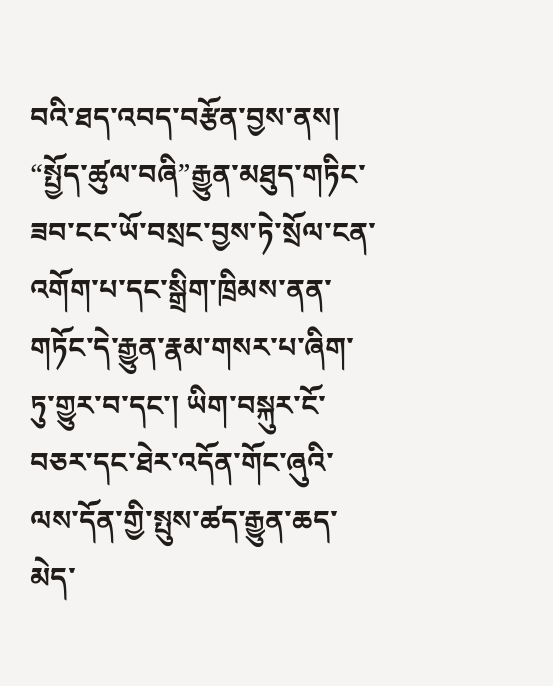བའི་ཐད་འབད་བརྩོན་བྱས་ནས། “སྤྱོད་ཚུལ་བཞི”རྒྱུན་མཐུད་གཏིང་ཟབ་ངང་ཡོ་བསྲང་བྱས་ཏེ་སྲོལ་ངན་འགོག་པ་དང་སྒྲིག་ཁྲིམས་ནན་གཏོང་དེ་རྒྱུན་རྣམ་གསར་པ་ཞིག་ཏུ་གྱུར་བ་དང་། ཡིག་བསྐུར་ངོ་བཅར་དང་ཐེར་འདོན་གོང་ཞུའི་ལས་དོན་གྱི་སྤུས་ཚད་རྒྱུན་ཆད་མེད་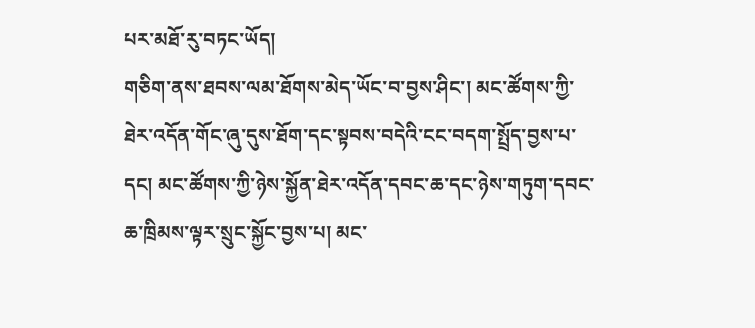པར་མཐོ་རུ་བཏང་ཡོད།
གཅིག་ནས་ཐབས་ལམ་ཐོགས་མེད་ཡོང་བ་བྱས་ཤིང་། མང་ཚོགས་ཀྱི་ཐེར་འདོན་གོང་ཞུ་དུས་ཐོག་དང་སྟབས་བདེའི་ངང་བདག་སྤྲོད་བྱས་པ་དང། མང་ཚོགས་ཀྱི་ཉེས་སྐྱོན་ཐེར་འདོན་དབང་ཆ་དང་ཉེས་གཏུག་དབང་ཆ་ཁྲིམས་ལྟར་སྲུང་སྐྱོང་བྱས་པ། མང་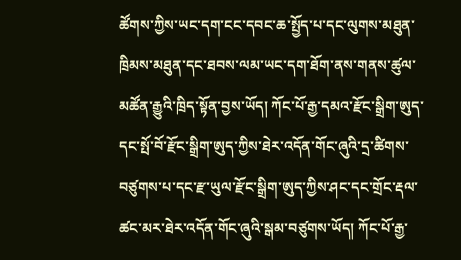ཚོགས་ཀྱིས་ཡང་དག་ངང་དབང་ཆ་སྤྱོད་པ་དང་ལུགས་མཐུན་ཁྲིམས་མཐུན་དང་ཐབས་ལམ་ཡང་དག་ཐོག་ནས་གནས་ཚུལ་མཚོན་རྒྱུའི་ཁྲིད་སྟོན་བྱས་ཡོད། ཀོང་པོ་རྒྱ་དམའ་རྫོང་སྒྲིག་ཨུད་དང་སྤོ་བོ་རྫོང་སྒྲིག་ཨུད་ཀྱིས་ཐེར་འདོན་གོང་ཞུའི་དྲ་ཚིགས་བཙུགས་པ་དང་རྫ་ཡུལ་རྫོང་སྒྲིག་ཨུད་ཀྱིས་ཤང་དང་གྲོང་རྡལ་ཚང་མར་ཐེར་འདོན་གོང་ཞུའི་སྒམ་བཙུགས་ཡོད། ཀོང་པོ་རྒྱ་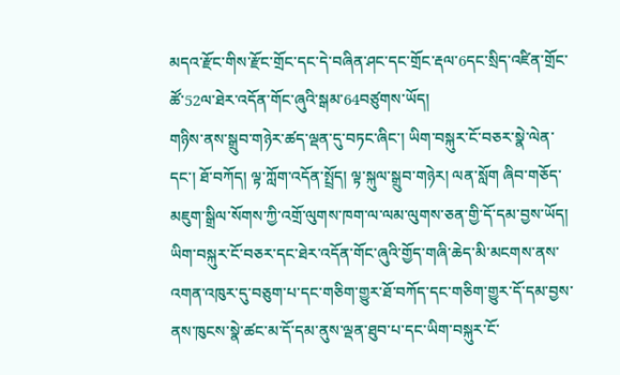མདའ་རྫོང་གིས་རྫོང་གྲོང་དང་དེ་བཞིན་ཤང་དང་གྲོང་རྡལ་6དང་སྲིད་འཛིན་གྲོང་ཚོ་52ལ་ཐེར་འདོན་གོང་ཞུའི་སྒམ་64བཙུགས་ཡོད།
གཉིས་ནས་སྒྲུབ་གཉེར་ཚད་ལྡན་དུ་བཏང་ཞིང་། ཡིག་བསྐུར་ངོ་བཅར་སྣེ་ལེན་དང་། ཐོ་བཀོད། ལྟ་ཀློག་འདོན་སྤྲོད། ལྟ་སྐུལ་སྒྲུབ་གཉེར། ལན་སློག ཞིབ་གཅོད་མཇུག་སྒྲིལ་སོགས་ཀྱི་འགྲོ་ལུགས་ཁག་ལ་ལམ་ལུགས་ཅན་གྱི་དོ་དམ་བྱས་ཡོད། ཡིག་བསྐུར་ངོ་བཅར་དང་ཐེར་འདོན་གོང་ཞུའི་གྱོད་གཞི་ཆེད་མི་མངགས་ནས་འགན་འཁུར་དུ་བཅུག་པ་དང་གཅིག་གྱུར་ཐོ་བཀོད་དང་གཅིག་གྱུར་དོ་དམ་བྱས་ནས་ཁུངས་སྣེ་ཚང་མ་དོ་དམ་ནུས་ལྡན་ཐུབ་པ་དང་ཡིག་བསྐུར་ངོ་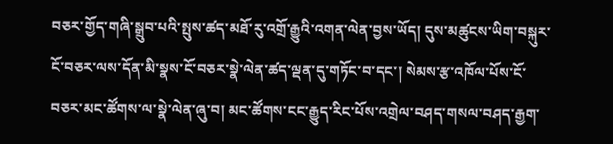བཅར་གྱོད་གཞི་སྒྲུབ་པའི་སྤུས་ཚད་མཐོ་རུ་འགྲོ་རྒྱུའི་འགན་ལེན་བྱས་ཡོད། དུས་མཚུངས་ཡིག་བསྐུར་ངོ་བཅར་ལས་དོན་མི་སྣས་ངོ་བཅར་སྣེ་ལེན་ཚད་ལྡན་དུ་གཏོང་བ་དང་། སེམས་རྩ་འཁོལ་པོས་ངོ་བཅར་མང་ཚོགས་ལ་སྣེ་ལེན་ཞུ་བ། མང་ཚོགས་ངང་རྒྱུད་རིང་པོས་འགྲེལ་བཤད་གསལ་བཤད་རྒྱག་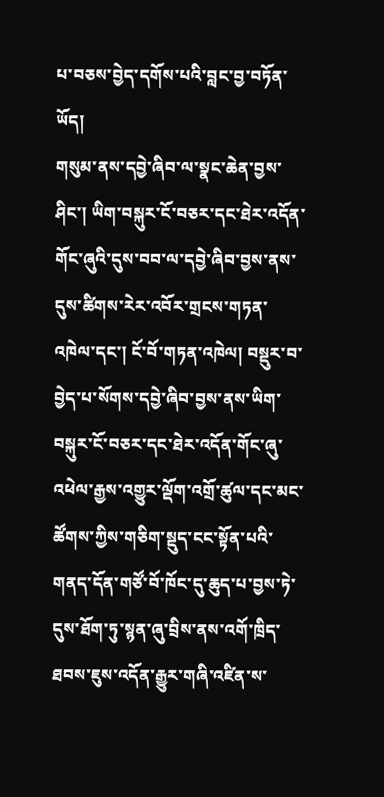པ་བཅས་བྱེད་དགོས་པའི་བླང་བྱ་བཏོན་ཡོད།
གསུམ་ནས་དབྱེ་ཞིབ་ལ་སྣང་ཆེན་བྱས་ཤིང་། ཡིག་བསྐུར་ངོ་བཅར་དང་ཐེར་འདོན་གོང་ཞུའི་དུས་བབ་ལ་དབྱེ་ཞིབ་བྱས་ནས་དུས་ཚིགས་རེར་འབོར་གྲངས་གཏན་འཁེལ་དང་། ངོ་བོ་གཏན་འཁེལ། བསྡུར་བ་བྱེད་པ་སོགས་དབྱེ་ཞིབ་བྱས་ནས་ཡིག་བསྐུར་ངོ་བཅར་དང་ཐེར་འདོན་གོང་ཞུ་འཕེལ་རྒྱས་འགྱུར་ལྡོག་འགྲོ་ཚུལ་དང་མང་ཚོགས་ཀྱིས་གཅིག་སྡུད་ངང་སྟོན་པའི་གནད་དོན་གཙོ་བོ་ཁོང་དུ་ཆུད་པ་བྱས་ཏེ་དུས་ཐོག་ཏུ་སྙན་ཞུ་བྲིས་ནས་འགོ་ཁྲིད་ཐབས་ཇུས་འདོན་རྒྱུར་གཞི་འཛིན་ས་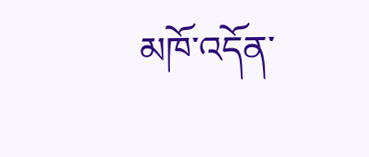མཁོ་འདོན་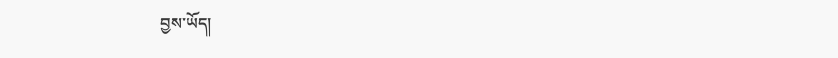བྱས་ཡོད།